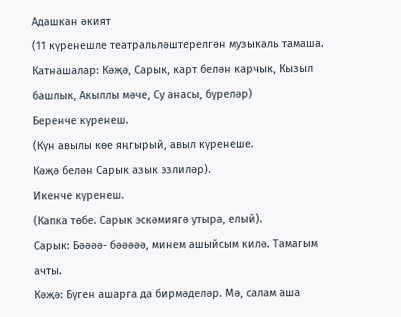Адашкан әкият
(11 күренешле театральләштерелгән музыкаль тамаша. Катнашалар: Кәҗә, Сарык, карт белән карчык, Кызыл башлык, Акыллы мәче, Су анасы, бүреләр)
Беренче күренеш.
(Күн авылы көе яңгырый, авыл күренеше.
Кәҗә белән Сарык азык эзлиләр).
Икенче күренеш.
(Капка төбе. Сарык эскәмиягә утыра, елый).
Сарык: Бәәәә- бәәәәә, минем ашыйсым килә. Тамагым ачты.
Кәҗә: Бүген ашарга да бирмәделәр. Мә, салам аша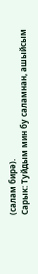(салам бирә).
Сарык: Туйдым мин бу саламнан, ашыйсым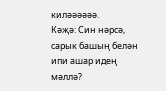киләәәәәә.
Кәҗә: Син нәрсә, сарык башың белән ипи ашар идең мәллә?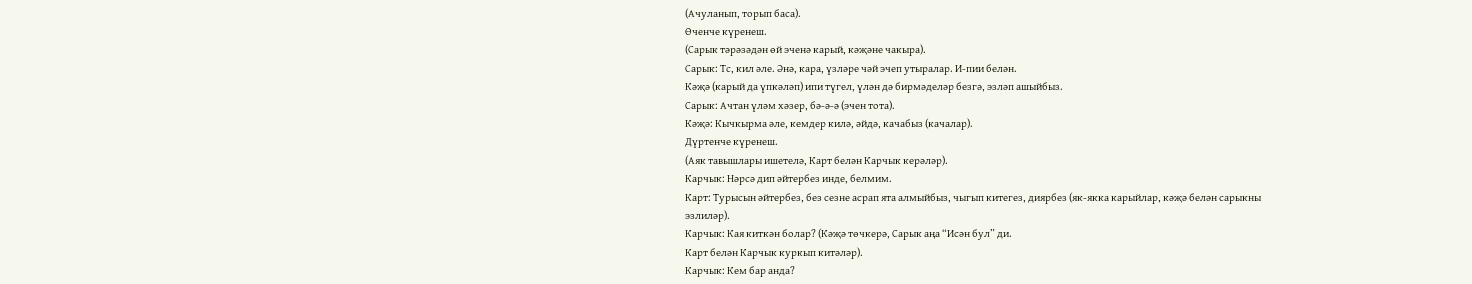(Ачуланып, торып баса).
Өченче күренеш.
(Сарык тәрәзәдән өй эченә карый, кәҗәне чакыра).
Сарык: Тс, кил әле. Әнә, кара, үзләре чәй эчеп утыралар. И-пии белән.
Кәҗә (карый да үпкәләп) ипи түгел, үлән дә бирмәделәр безгә, эзләп ашыйбыз.
Сарык: Ачтан үләм хәзер, бә-ә-ә (эчен тота).
Кәҗә: Кычкырма әле, кемдер килә, әйдә, качабыз (качалар).
Дүртенче күренеш.
(Аяк тавышлары ишетелә, Карт белән Карчык керәләр).
Карчык: Нәрсә дип әйтербез инде, белмим.
Карт: Турысын әйтербез, без сезне асрап ята алмыйбыз, чыгып китегез, диярбез (як-якка карыйлар, кәҗә белән сарыкны эзлиләр).
Карчык: Кая киткән болар? (Кәҗә төчкерә, Сарык аңа “Исән бул” ди.
Карт белән Карчык куркып китәләр).
Карчык: Кем бар анда?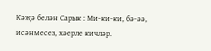Кәҗә белән Сарык : Ми-ки-ки, бә-әә, исәнмесез, хәерле кичләр.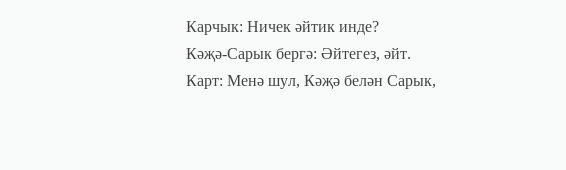Карчык: Ничек әйтик инде?
Кәҗә-Сарык бергә: Әйтегез, әйт.
Карт: Менә шул, Кәҗә белән Сарык,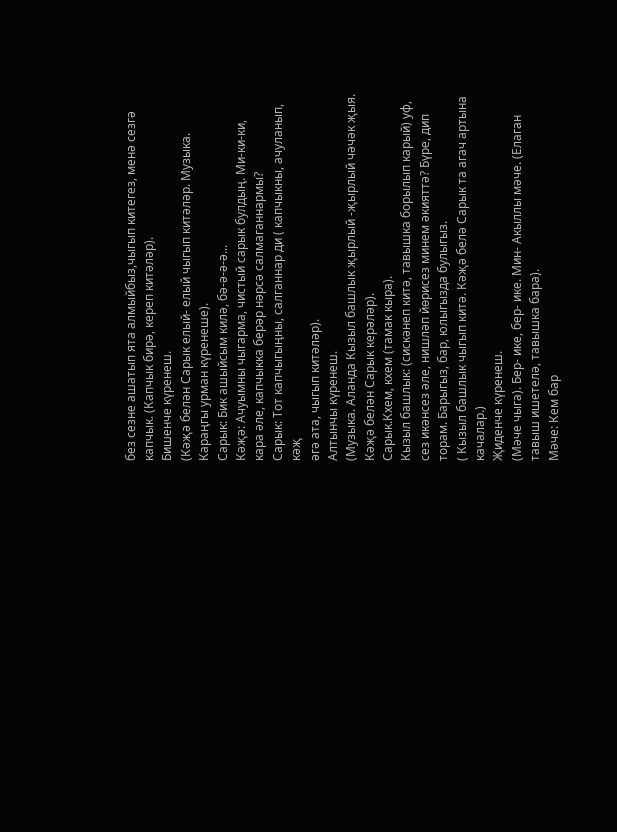без сезне ашатып ята алмыйбыз,чыгып китегез, менә сезгә капчык. (Капчык бирә, кереп китәләр).
Бишенче күренеш.
(Кәҗә белән Сарык елый- елый чыгып китәләр. Музыка. Караңгы урман күренеше).
Сарык: Бик ашыйсым килә, бә-ә-ә-ә...
Кәҗә: Ачуымны чыгарма, чистый сарык булдың. Ми-ки-ки, кара әле, капчыкка берәр нәрсә салмаганнармы?
Сарык: Тот капчыгыңны, салганнар ди ( капчыкны, ачуланып, кәҗ
әгә ата, чыгып китәләр).
Алтынчы күренеш.
(Музыка. Аланда Кызыл башлык җырлый -җырлый чәчәк җыя.
Кәҗә белән Сарык керәләр).
Сарык.Кхем, кхем (тамак кыра).
Кызыл башлык: (сискәнеп китә, тавышка борылып карый) уф, сез икәнсез әле, нишләп йөрисез минем әкияттә? Бүре, дип торам. Барыгыз, бар, юлыгызда булыгыз.
( Кызыл башлык чыгып китә. Кәҗә белә Сарык та агач артына качалар.)
Җиденче күренеш.
(Мәче чыга). Бер- ике, бер- ике. Мин- Акыллы мәче. (Елаган тавыш ишетелә, тавышка бара).
Мәче: Кем бар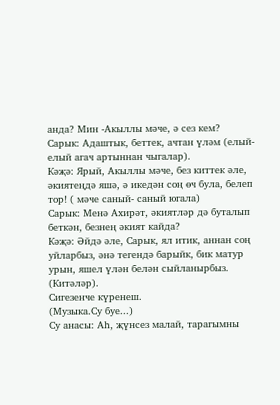анда? Мин -Акыллы мәче, ә сез кем?
Сарык: Адаштык, беттек, ачтан үләм (елый- елый агач артыннан чыгалар).
Кәҗә: Ярый, Акыллы мәче, без киттек әле, әкиятеңдә яшә, ә икедән соң өч була, белеп тор! ( мәче саный- саный югала)
Сарык: Менә Ахирәт, әкиятләр дә буталып беткән, безнең әкият кайда?
Кәҗә: Әйдә әле, Сарык, ял итик, аннан соң уйларбыз, әнә тегендә барыйк, бик матур урын, яшел үлән белән сыйланырбыз. (Китәләр).
Сигезенче күренеш.
(Музыка.Су буе...)
Су анасы: Аһ, җүнсез малай, тарагымны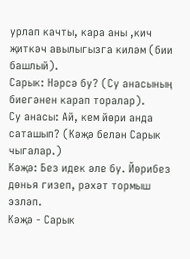урлап качты, кара аны ,кич җиткәч авылыгызга киләм (бии башлый).
Сарык: Нәрсә бу? (Су анасының биегәнен карап торалар).
Су анасы: Ай, кем йөри анда саташып? (Кәҗә белән Сарык чыгалар.)
Кәҗә: Без идек әле бу. Йөрибез дөнья гизеп, рәхәт тормыш эзләп.
Кәҗә - Сарык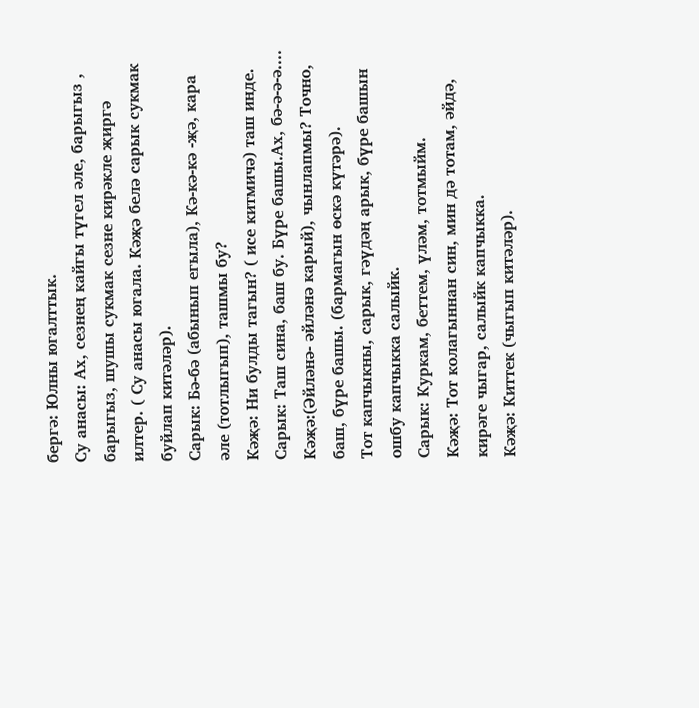бергә: Юлны югалттык.
Су анасы: Ах, сезнең кайгы түгел әле, барыгыз , барыгыз, шушы сукмак сезне кирәкле җиргә илтер. ( Су анасы югала. Кәҗә белә сарык сукмак буйлап китәләр).
Сарык: Бә-бә (абынып егыла), Кә-кә-кә -җә, кара әле (тотлыгып), ташмы бу?
Кәҗә: Ни булды тагын? ( исе китмичә) таш инде.
Сарык: Таш сина, баш бу. Бүре башы.Ах, бә-ә-ә-ә....
Кәҗә:(Әйләнә- әйләнә карый), чынлапмы? Точно, баш, бүре башы. (бармагын өскә күтәрә).
Тот капчыкны, сарык, гәүдәң арык, бүре башын ошбу капчыкка салыйк.
Сарык: Куркам, беттем, үләм, тотмыйм.
Кәҗә: Тот колагыннан син, мин дә тотам, әйдә, кирәге чыгар, салыйк капчыкка.
Кәҗә: Киттек (чыгып китәләр).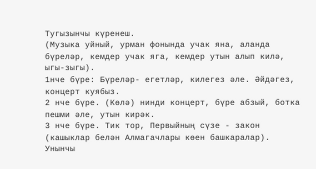Тугызынчы күренеш.
(Музыка уйный, урман фонында учак яна, аланда бүреләр, кемдер учак яга, кемдер утын алып килә, ыгы-зыгы).
1нче бүре: Бүреләр- егетләр, килегез әле. Әйдәгез, концерт куябыз.
2 нче бүре. (Көлә) нинди концерт, бүре абзый, ботка пешми әле, утын кирәк.
3 нче бүре. Тик тор, Первыйның сүзе - закон (кашыклар белән Алмагачлары көен башкаралар).
Унынчы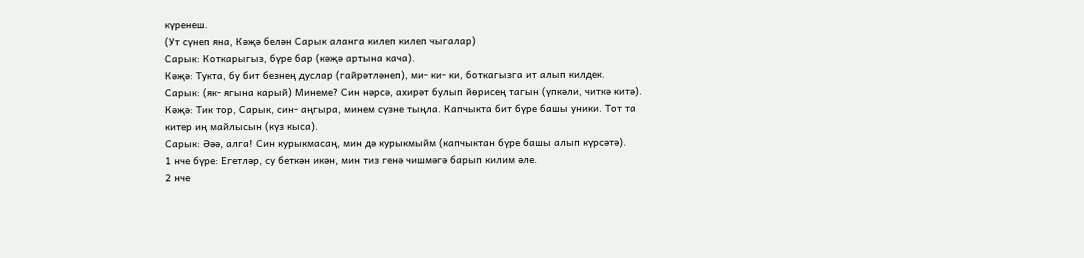күренеш.
(Ут сүнеп яна, Кәҗә белән Сарык аланга килеп килеп чыгалар)
Сарык: Коткарыгыз, бүре бар (кәҗә артына кача).
Кәҗә: Тукта, бу бит безнең дуслар (гайрәтләнеп), ми- ки- ки, боткагызга ит алып килдек.
Сарык: (як- ягына карый) Минеме? Син нәрсә, ахирәт булып йөрисең тагын (үпкәли, читкә китә).
Кәҗә: Тик тор, Сарык, син- аңгыра, минем сүзне тыңла. Капчыкта бит бүре башы уники. Тот та китер иң майлысын (күз кыса).
Сарык: Әәә, алга! Син курыкмасаң, мин дә курыкмыйм (капчыктан бүре башы алып күрсәтә).
1 нче бүре: Егетләр, су беткән икән, мин тиз генә чишмәгә барып килим әле.
2 нче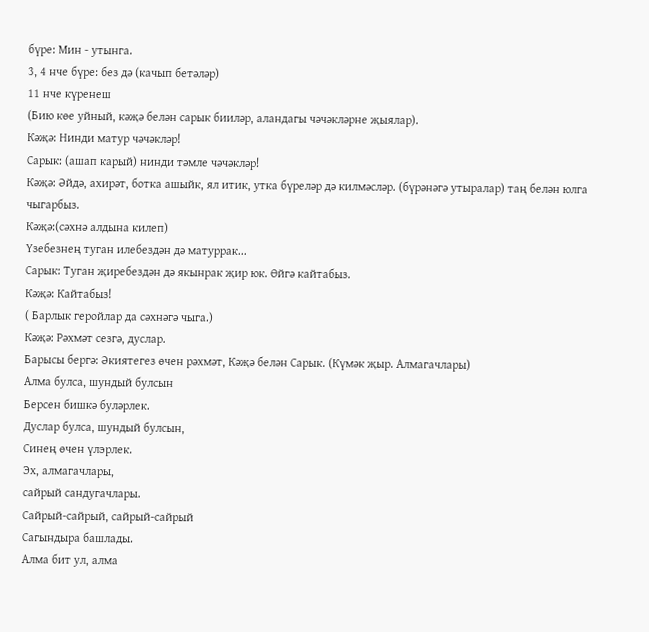бүре: Мин - утынга.
3, 4 нче бүре: без дә (качып бетәләр)
11 нче күренеш
(Бию көе уйный, кәҗә белән сарык бииләр, аландагы чәчәкләрне җыялар).
Кәҗә: Нинди матур чәчәкләр!
Сарык: (ашап карый) нинди тәмле чәчәкләр!
Кәҗә: Әйдә, ахирәт, ботка ашыйк, ял итик, утка бүреләр дә килмәсләр. (бүрәнәгә утыралар) таң белән юлга чыгарбыз.
Кәҗә:(сәхнә алдына килеп)
Үзебезнең туган илебездән дә матуррак...
Сарык: Туган җиребездән дә якынрак җир юк. Өйгә кайтабыз.
Кәҗә: Кайтабыз!
( Барлык геройлар да сәхнәгә чыга.)
Кәҗә: Рәхмәт сезгә, дуслар.
Барысы бергә: Әкиятегез өчен рәхмәт, Кәҗә белән Сарык. (Күмәк җыр. Алмагачлары)
Алма булса, шундый булсын
Берсен бишкә буләрлек.
Дуслар булса, шундый булсын,
Синең өчен үлэрлек.
Эх, алмагачлары,
сайрый сандугачлары.
Сайрый-сайрый, сайрый-сайрый
Сагындыра башлады.
Алма бит ул, алма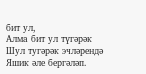бит ул,
Алма бит ул түгәрәк
Шул тугәрәк эчләрендә
Яшик әле бергәләп.